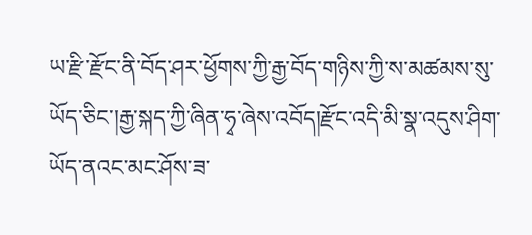ཡ་རྫི་རྫོང་ནི་བོད་ཤར་ཕྱོགས་ཀྱི་རྒྱ་བོད་གཉིས་ཀྱི་ས་མཚམས་སུ་ཡོད་ཅིང་།རྒྱ་སྐད་ཀྱི་ཞིན་ཧྭ་ཞེས་འབོད།རྫོང་འདི་མི་སྣ་འདུས་ཤིག་ཡོད་ནའང་མང་ཤོས་ཟ་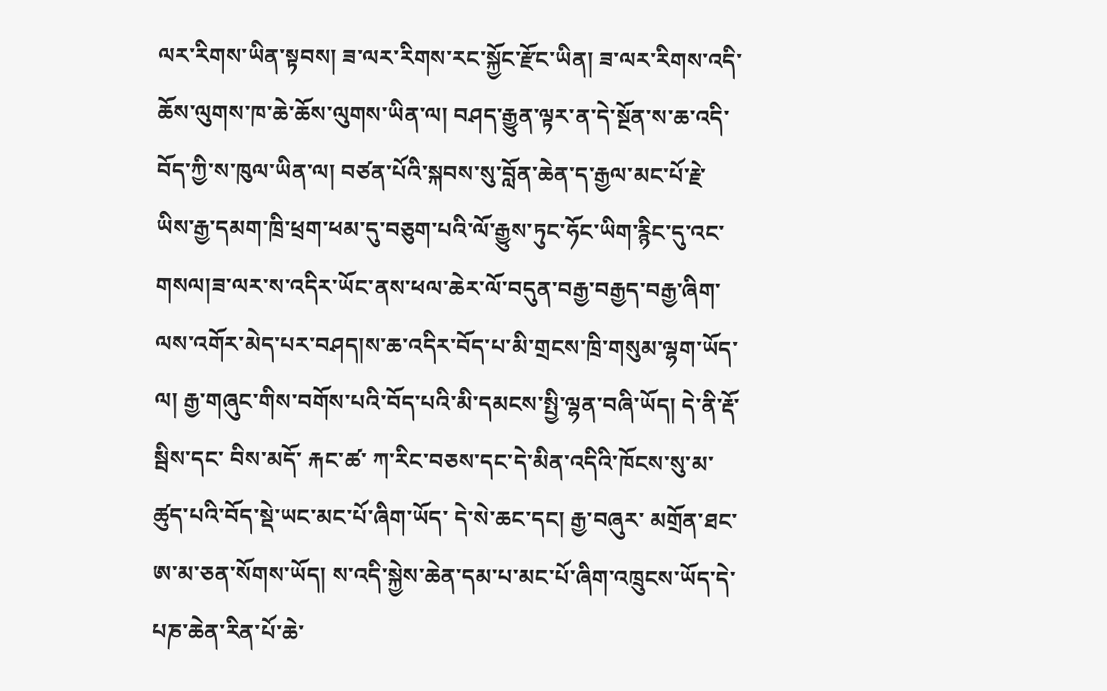ལར་རིགས་ཡིན་སྟབས། ཟ་ལར་རིགས་རང་སྐྱོང་རྫོང་ཡིན། ཟ་ལར་རིགས་འདི་ཆོས་ལུགས་ཁ་ཆེ་ཆོས་ལུགས་ཡིན་ལ། བཤད་རྒྱུན་ལྟར་ན་དེ་སྔོན་ས་ཆ་འདི་བོད་ཀྱི་ས་ཁུལ་ཡིན་ལ། བཙན་པོའི་སྐབས་སུ་བློན་ཆེན་ད་རྒྱལ་མང་པོ་རྗེ་ཡིས་རྒྱ་དམག་ཁྲི་ཕྲག་ཕམ་དུ་བཅུག་པའི་ལོ་རྒྱུས་ཏུང་ཧོང་ཡིག་རྙིང་དུ་འང་གསལ།ཟ་ལར་ས་འདིར་ཡོང་ནས་ཕལ་ཆེར་ལོ་བདུན་བརྒྱ་བརྒྱད་བརྒྱ་ཞིག་ལས་འགོར་མེད་པར་བཤད།ས་ཆ་འདིར་བོད་པ་མི་གྲངས་ཁྲི་གསུམ་ལྷག་ཡོད་ལ། རྒྱ་གཞུང་གིས་བགོས་པའི་བོད་པའི་མི་དམངས་སྤྱི་ལྷན་བཞི་ཡོད། དེ་ནི་རྡོ་སྦིས་དང་ བིས་མདོ་ རྐང་ཚ་ ཀ་རིང་བཅས་དང་དེ་མིན་འདིའི་ཁོངས་སུ་མ་ཚུད་པའི་བོད་སྡེ་ཡང་མང་པོ་ཞིག་ཡོད་ དེ་སེ་ཆང་དང། རྒྱ་བཞུར་ མགྲོན་ཐང་ ཨ་མ་ཅན་སོགས་ཡོད། ས་འདི་སྐྱེས་ཆེན་དམ་པ་མང་པོ་ཞིག་འཁྲུངས་ཡོད་དེ་ པཎ་ཆེན་རིན་པོ་ཆེ་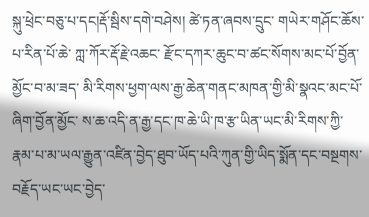སྐུ་ཕྲེང་བཅུ་པ་དང།རྡོ་སྦིས་དགེ་བཤེས། ཚེ་ཏན་ཞབས་དྲུང་ གཡེར་གཤོང་ཆོས་པ་རིན་པོ་ཆེ་ ཀླ་ཀོར་རྡོ་རྗེ་འཆང་ རྫོང་དཀར་ཆུང་བ་ཚང་སོགས་མང་པོ་བྱོན་མྱོང་བ་མ་ཟད་ མི་རིགས་ཕྱག་ལས་རྒྱ་ཆེན་གནང་མཁན་གྱི་མི་སྣའང་མང་པོ་ཞིག་བྱོན་མྱོང་ ས་ཆ་འདི་ན་རྒྱ་དང་ཁ་ཆེ་ཡི་ཁ་རྩ་ཡིན་ཡང་མི་རིགས་ཀྱི་རྣམ་པ་མ་ཡལ་རྒྱུན་འཛིན་བྱེད་ཐུབ་ཡོད་པའི་ཀུན་གྱི་ཡིད་སྨོན་དང་བསྔགས་བརྗོད་ཡང་ཡང་བྱེད་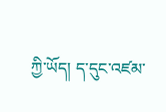ཀྱི་ཡོད། ད་དུང་འཛམ་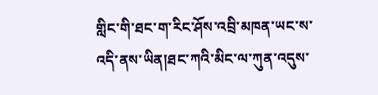གླིང་གི་ཐང་ག་རིང་ཤོས་འབྲི་མཁན་ཡང་ས་འདི་ནས་ཡིན།ཐང་ཀའི་མིང་ལ་ཀུན་འདུས་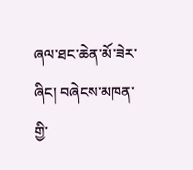ཞལ་ཐང་ཆེན་མོ་ཟེར་ཞིང། བཞེངས་མཁན་གྱི་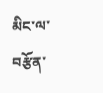མིང་ལ་བརྩོན་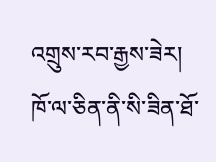འགྲུས་རབ་རྒྱས་ཟེར། ཁོ་ལ་ཅིན་ནི་སི་ཟིན་ཐོ་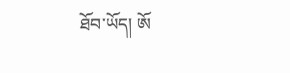ཐོབ་ཡོད། ཨོ